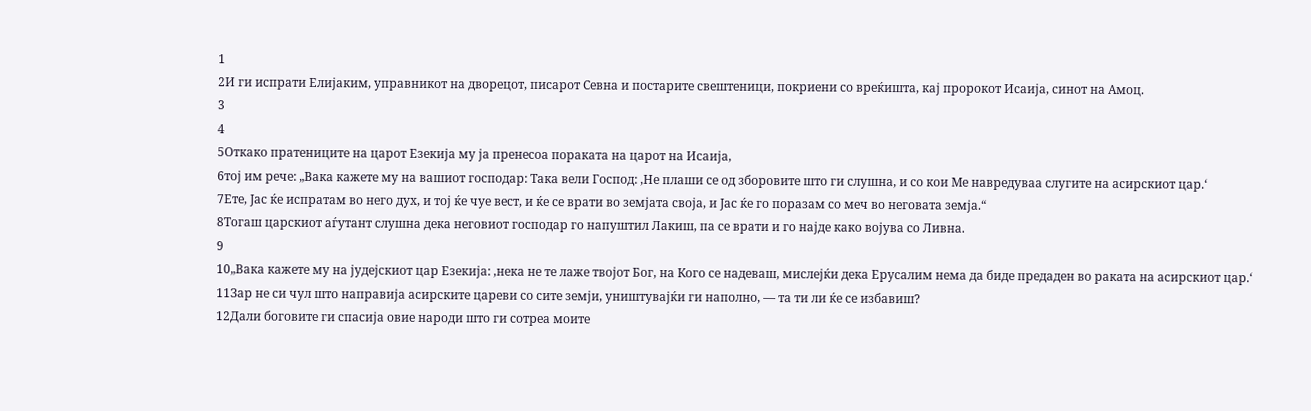1
2И ги испрати Елијаким, управникот на дворецот, писарот Севна и постарите свештеници, покриени со вреќишта, кај пророкот Исаија, синот на Амоц.
3
4
5Откако пратениците на царот Езекија му ја пренесоа пораката на царот на Исаија,
6тој им рече: „Вака кажете му на вашиот господар: Така вели Господ: ‚Не плаши се од зборовите што ги слушна, и со кои Ме навредуваа слугите на асирскиот цар.‘
7Ете, Јас ќе испратам во него дух, и тој ќе чуе вест, и ќе се врати во земјата своја, и Јас ќе го поразам со меч во неговата земја.“
8Тогаш царскиот аѓутант слушна дека неговиот господар го напуштил Лакиш, па се врати и го најде како војува со Ливна.
9
10„Вака кажете му на јудејскиот цар Езекија: ‚нека не те лаже твојот Бог, на Кого се надеваш, мислејќи дека Ерусалим нема да биде предаден во раката на асирскиот цар.‘
11Зар не си чул што направија асирските цареви со сите земји, уништувајќи ги наполно, — та ти ли ќе се избавиш?
12Дали боговите ги спасија овие народи што ги сотреа моите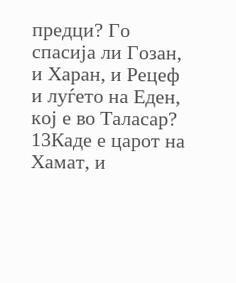предци? Го спасија ли Гозан, и Харан, и Рецеф и луѓето на Еден, кој е во Таласар?
13Каде е царот на Хамат, и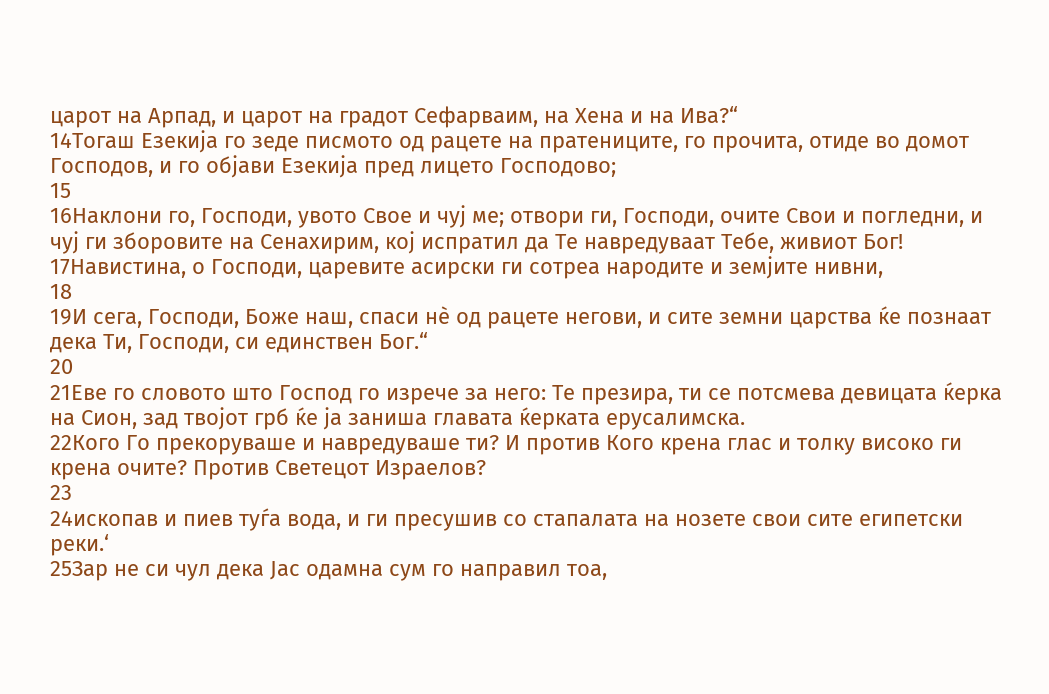царот на Арпад, и царот на градот Сефарваим, на Хена и на Ива?“
14Тогаш Езекија го зеде писмото од рацете на пратениците, го прочита, отиде во домот Господов, и го објави Езекија пред лицето Господово;
15
16Наклони го, Господи, увото Свое и чуј ме; отвори ги, Господи, очите Свои и погледни, и чуј ги зборовите на Сенахирим, кој испратил да Те навредуваат Тебе, живиот Бог!
17Навистина, о Господи, царевите асирски ги сотреа народите и земјите нивни,
18
19И сега, Господи, Боже наш, спаси нѐ од рацете негови, и сите земни царства ќе познаат дека Ти, Господи, си единствен Бог.“
20
21Еве го словото што Господ го изрече за него: Те презира, ти се потсмева девицата ќерка на Сион, зад твојот грб ќе ја заниша главата ќерката ерусалимска.
22Кого Го прекоруваше и навредуваше ти? И против Кого крена глас и толку високо ги крена очите? Против Светецот Израелов?
23
24ископав и пиев туѓа вода, и ги пресушив со стапалата на нозете свои сите египетски реки.‘
25Зар не си чул дека Јас одамна сум го направил тоа,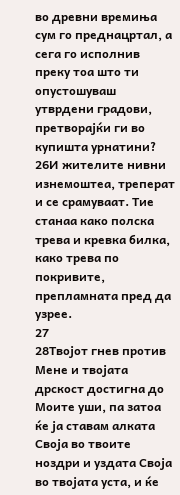во древни времиња сум го преднацртал, а сега го исполнив преку тоа што ти опустошуваш утврдени градови, претворајќи ги во купишта урнатини?
26И жителите нивни изнемоштеа, треперат и се срамуваат. Тие станаа како полска трева и кревка билка, како трева по покривите, препламната пред да узрее.
27
28Твојот гнев против Мене и твојата дрскост достигна до Моите уши, па затоа ќе ја ставам алката Своја во твоите ноздри и уздата Своја во твојата уста, и ќе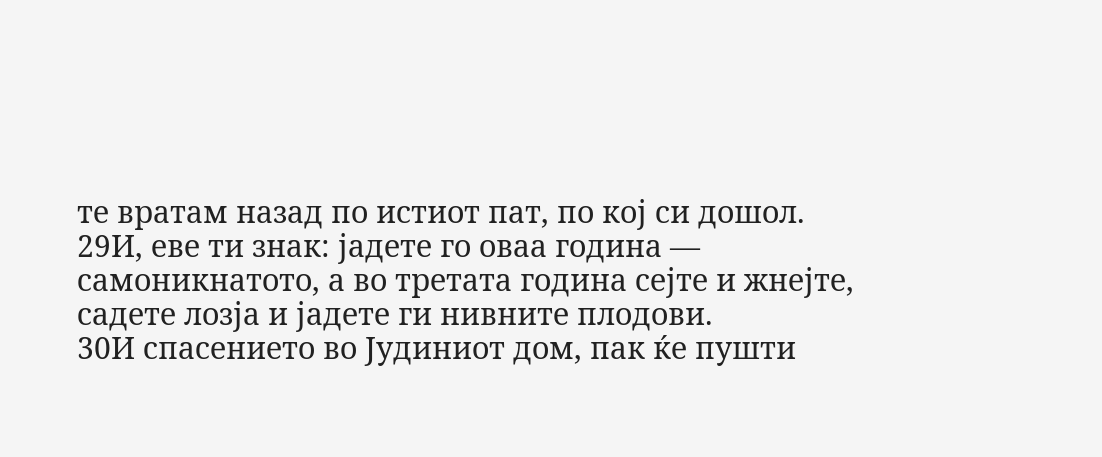те вратам назад по истиот пат, по кој си дошол.
29И, еве ти знак: јадете го оваа година — самоникнатото, а во третата година сејте и жнејте, садете лозја и јадете ги нивните плодови.
30И спасението во Јудиниот дом, пак ќе пушти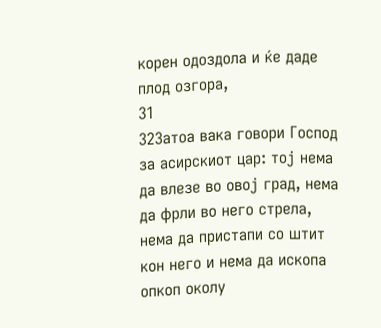корен одоздола и ќе даде плод озгора,
31
32Затоа вака говори Господ за асирскиот цар: тој нема да влезе во овој град, нема да фрли во него стрела, нема да пристапи со штит кон него и нема да ископа опкоп околу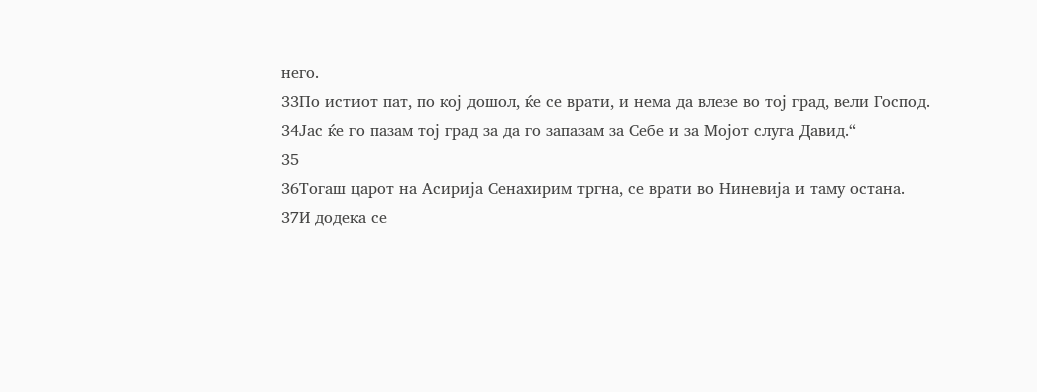него.
33По истиот пат, по кој дошол, ќе се врати, и нема да влезе во тој град, вели Господ.
34Јас ќе го пазам тој град за да го запазам за Себе и за Мојот слуга Давид.“
35
36Тогаш царот на Асирија Сенахирим тргна, се врати во Ниневија и таму остана.
37И додека се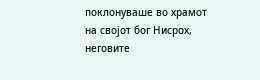поклонуваше во храмот на својот бог Нисрох, неговите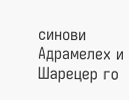синови Адрамелех и Шарецер го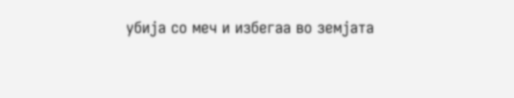убија со меч и избегаа во земјата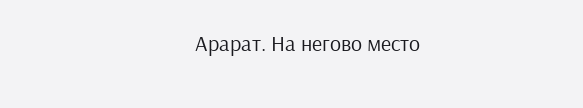Арарат. На негово место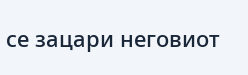се зацари неговиот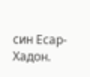син Есар-Хадон.